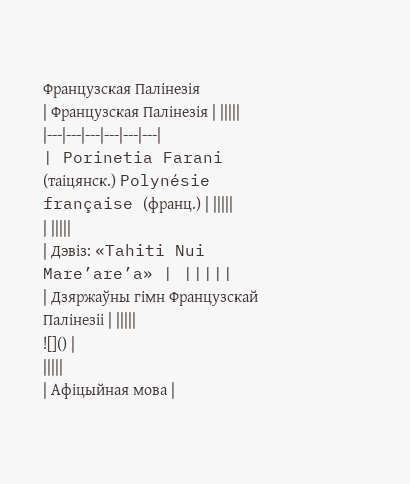Французская Палінезія
| Французская Палінезія | |||||
|---|---|---|---|---|---|
| Porinetia Farani (таіцянск.) Polynésie française (франц.) | |||||
| |||||
| Дэвіз: «Tahiti Nui Mare’are’a» | |||||
| Дзяржаўны гімн Французскай Палінезіі | |||||
![]() |
|||||
| Афіцыйная мова |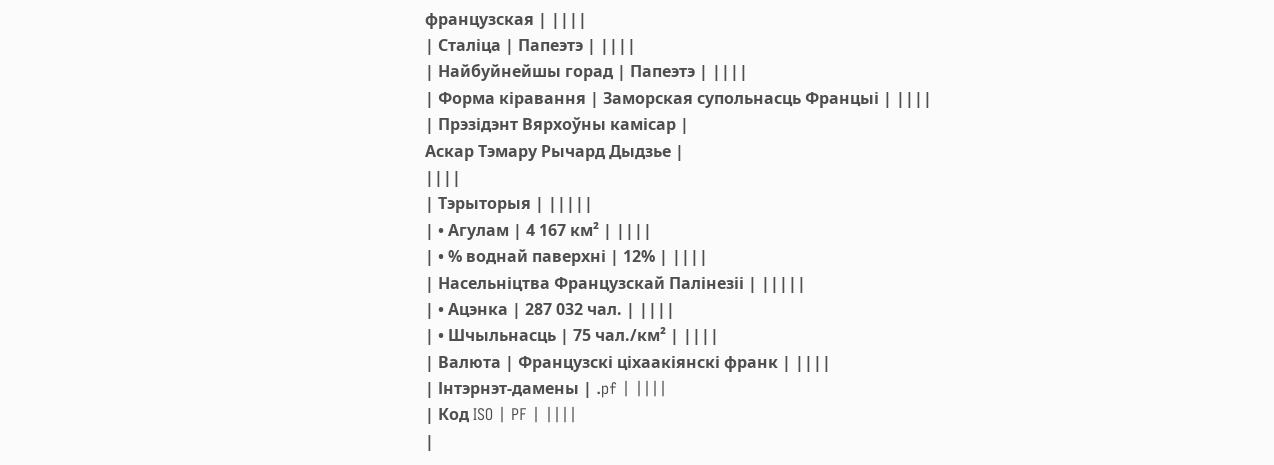французская | ||||
| Сталіца | Папеэтэ | ||||
| Найбуйнейшы горад | Папеэтэ | ||||
| Форма кіравання | Заморская супольнасць Францыі | ||||
| Прэзідэнт Вярхоўны камісар |
Аскар Тэмару Рычард Дыдзье |
||||
| Тэрыторыя | |||||
| • Агулам | 4 167 км² | ||||
| • % воднай паверхні | 12% | ||||
| Насельніцтва Французскай Палінезіі | |||||
| • Ацэнка | 287 032 чал. | ||||
| • Шчыльнасць | 75 чал./км² | ||||
| Валюта | Французскі ціхаакіянскі франк | ||||
| Інтэрнэт-дамены | .pf | ||||
| Код ISO | PF | ||||
|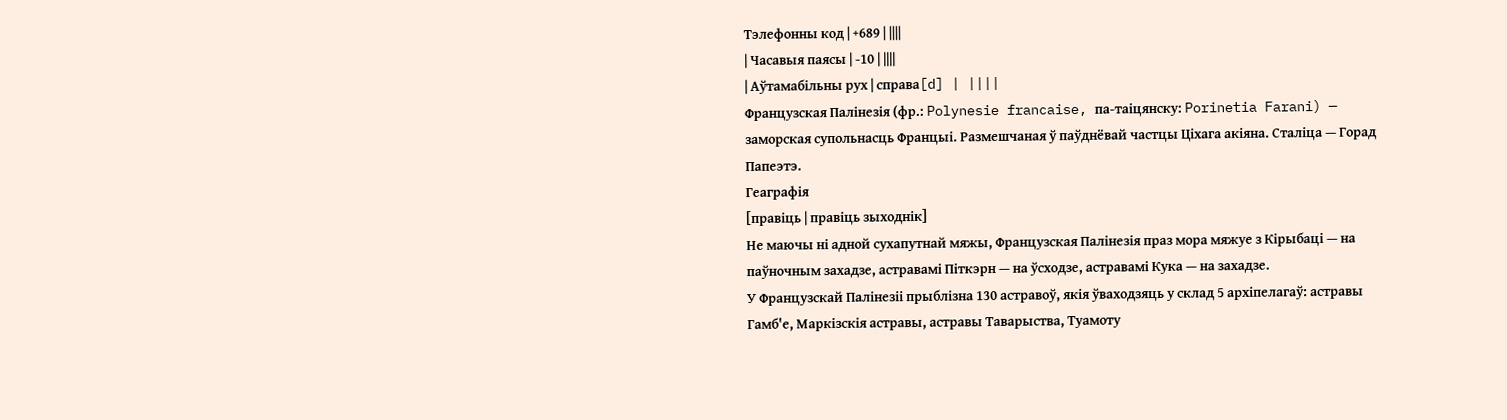Тэлефонны код | +689 | ||||
| Часавыя паясы | -10 | ||||
| Аўтамабільны рух | справа[d] | ||||
Французская Палінезія (фр.: Polynesie francaise, па-таіцянску: Porinetia Farani) — заморская супольнасць Францыі. Размешчаная ў паўднёвай частцы Ціхага акіяна. Сталіца — Горад Папеэтэ.
Геаграфія
[правіць | правіць зыходнік]
Не маючы ні адной сухапутнай мяжы, Французская Палінезія праз мора мяжуе з Кірыбаці — на паўночным захадзе, астравамі Піткэрн — на ўсходзе, астравамі Кука — на захадзе.
У Французскай Палінезіі прыблізна 130 астравоў, якія ўваходзяць у склад 5 архіпелагаў: астравы Гамб'е, Маркізскія астравы, астравы Таварыства, Туамоту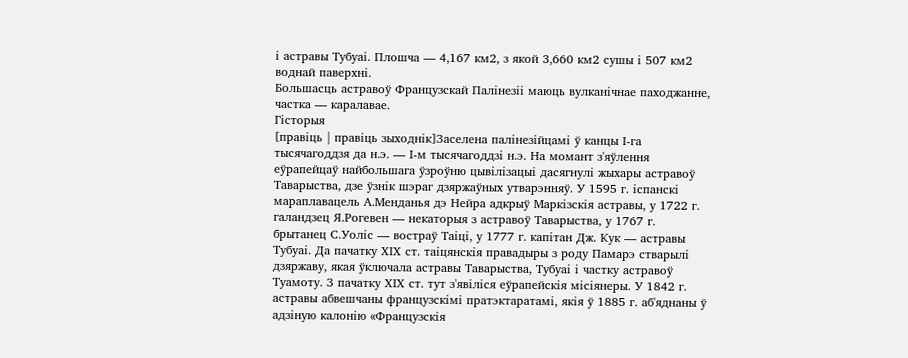і астравы Тубуаі. Плошча — 4,167 км2, з якой 3,660 км2 сушы і 507 км2 воднай паверхні.
Большасць астравоў Французскай Палінезіі маюць вулканічнае паходжанне, частка — каралавае.
Гісторыя
[правіць | правіць зыходнік]Заселена палінезійцамі ў канцы I-га тысячагоддзя да н.э. — I-м тысячагоддзі н.э. На момант з'яўлення еўрапейцаў найбольшага ўзроўню цывілізацыі дасягнулі жыхары астравоў Таварыства, дзе ўзнік шэраг дзяржаўных утварэнняў. У 1595 г. іспанскі мараплавацель А.Менданья дэ Нейра адкрыў Маркізскія астравы, у 1722 г. галандзец Я.Рогевен — некаторыя з астравоў Таварыства, у 1767 г. брытанец С.Уоліс — востраў Таіці, у 1777 г. капітан Дж. Кук — астравы Тубуаі. Да пачатку XIX ст. таіцянскія правадыры з роду Памарэ стварылі дзяржаву, якая ўключала астравы Таварыства, Тубуаі і частку астравоў Туамоту. З пачатку XIX ст. тут з'явіліся еўрапейскія місіянеры. У 1842 г. астравы абвешчаны французскімі пратэктаратамі, якія ў 1885 г. аб'яднаны ў адзіную калонію «Французскія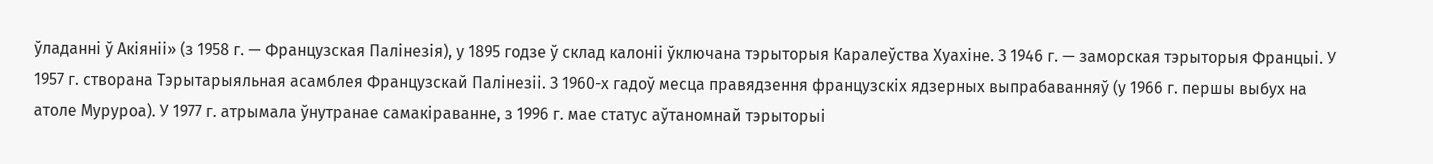ўладанні ў Акіяніі» (з 1958 г. — Французская Палінезія), у 1895 годзе ў склад калоніі ўключана тэрыторыя Каралеўства Хуахіне. З 1946 г. — заморская тэрыторыя Францыі. У 1957 г. створана Тэрытарыяльная асамблея Французскай Палінезіі. З 1960-х гадоў месца правядзення французскіх ядзерных выпрабаванняў (у 1966 г. першы выбух на атоле Муруроа). У 1977 г. атрымала ўнутранае самакіраванне, з 1996 г. мае статус аўтаномнай тэрыторыі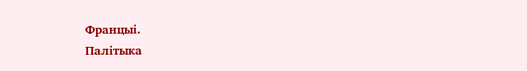Францыі.
Палітыка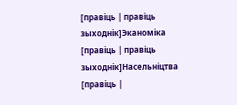[правіць | правіць зыходнік]Эканоміка
[правіць | правіць зыходнік]Насельніцтва
[правіць |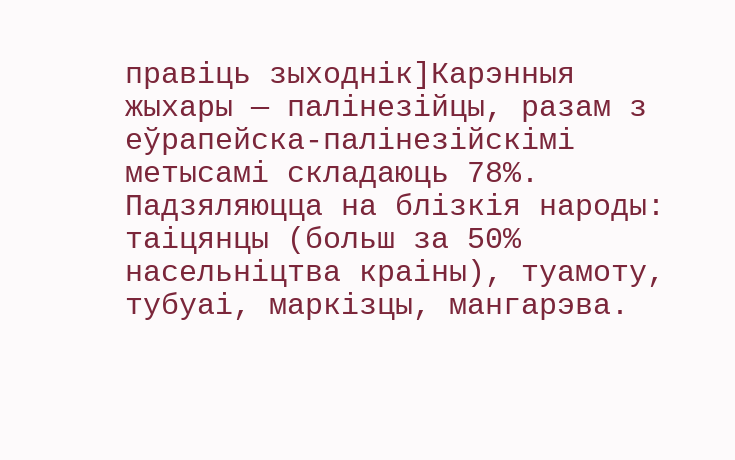правіць зыходнік]Карэнныя жыхары — палінезійцы, разам з еўрапейска-палінезійскімі метысамі складаюць 78%. Падзяляюцца на блізкія народы: таіцянцы (больш за 50% насельніцтва краіны), туамоту, тубуаі, маркізцы, мангарэва.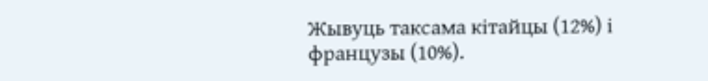Жывуць таксама кітайцы (12%) і французы (10%).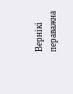Вернікі пераважна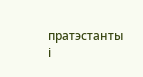пратэстанты і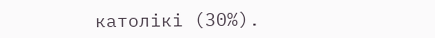католікі (30%).